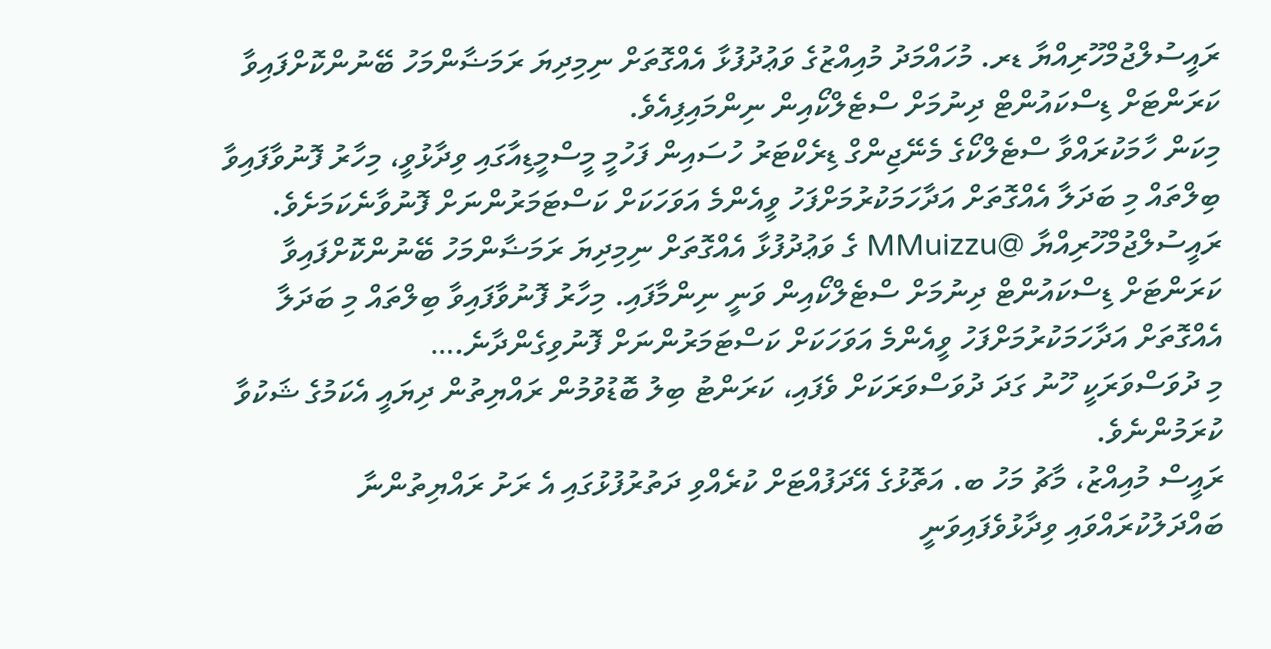ރައީސުލްޖުމްހޫރިއްޔާ ޑރ. މުހައްމަދު މުއިއްޒުގެ ވަޢުދުފުޅާ އެއްގޮތަށް ނިމިދިޔަ ރަމަޟާންމަހު ބޭނުންކޮށްފައިވާ ކަރަންޓަށް ޑިސްކައުންޓް ދިނުމަށް ސްޓެލްކޯއިން ނިންމައިފިއެވެ.
މިކަން ހާމަކުރައްވާ ސްޓެލްކޯގެ މެނޭޖިންގް ޑިރެކްޓަރު ހުސައިން ފަހުމީ މީސްމީޑިއާގައި ވިދާޅުވީ، މިހާރު ފޮނުވާފައިވާ ބިލްތައް މި ބަދަލާ އެއްގޮތަށް އަދާހަމަކުރުމަށްފަހު ވީއެންމެ އަވަހަކަށް ކަސްޓަމަރުންނަށް ފޮނުވާނެކަމަށެވެ.
ރައީސުލްޖުމްހޫރިއްޔާ @MMuizzu ގެ ވަޢުދުފުޅާ އެއްގޮތަށް ނިމިދިޔަ ރަމަޟާންމަހު ބޭނުންކޮށްފައިވާ ކަރަންޓަށް ޑިސްކައުންޓް ދިނުމަށް ސްޓެލްކޯއިން ވަނީ ނިންމާފައި. މިހާރު ފޮނުވާފައިވާ ބިލްތައް މި ބަދަލާ އެއްގޮތަށް އަދާހަމަކުރުމަށްފަހު ވީއެންމެ އަވަހަކަށް ކަސްޓަމަރުންނަށް ފޮނުވިގެންދާނެ.…
މި ދުވަސްވަރަކީ ހޫނު ގަދަ ދުވަސްވަރަކަށް ވެފައި، ކަރަންޓު ބިލު ބޮޑުވުމުން ރައްޔިތުން ދިޔައީ އެކަމުގެ ޝަކުވާ ކުރަމުންނެވެ.
ރައީސް މުއިއްޒު، މާޗު މަހު ބ. އަތޮޅުގެ އޭދަފުއްޓަށް ކުރެއްވި ދަތުރުފުޅުގައި އެ ރަށު ރައްޔިތުންނާ ބައްދަލުކުރައްވައި ވިދާޅުވެފައިވަނީ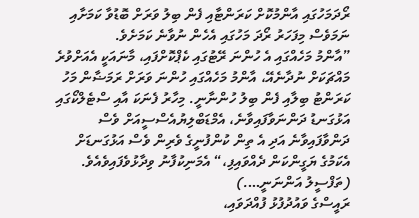ރޯދަމަހުގައި އާންމުކޮށް ކަރަންޓާއި ފެން ބިލު ވަރަށް ބޮޑުވާ ކަމަށާއި ނަމަވެސް މިފަހަރު ރޯދަ މަހުގައި އެހެން ނުވާނެ ކަމަށެވެ.
”އާންމު މަހެއްގައި އެ ހުންނަ ރޭޓުގައި ކެޕްކޮށްފައި، މާނައަކީ އެއަށްވުރެ މައްޗަކަށް ނުދާނެއޭ، އާންމު މަހެއްގައި ހުންނަ ވަރަށް ރަމަޟާން މަހު ކަރަންޓު ބިލާއި ފެން ބިލު ހުންނާނީ. މިހާރު ފެނަކަ އާއި ސްޓެލްކޯގައި އަޅުގަނޑު ދަންނަވާފައިވާނެ، އެމްޑަބްލިޔުއެސްސީއަށް ވެސް ދަންވާފައިވާނެ އަދި އެ ތިން ކުންފުނީގެ ވެރިން ވެސް އަޅުގަނޑަށް އެކަމުގެ ޔަގީންކަން ދެއްވައިފި،“ އެމަނިކުފާނު ވިދާޅުވެފައިވެއެވެ.
(ތަފްސީލު އަންނަނީ….)
ރައީސްގެ ވައުދުފުޅު ފުއްދަވައި،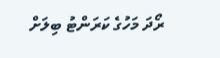ރޯދަ މަހުގެ ކަރަންޓު ބިލަށް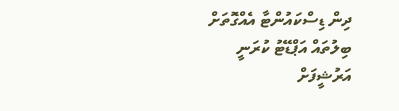ދިން ޑިސްކައުންޓާ އެއްގޮތަށް ބިލުތައް އަޕްޑޭޓު ކުރަނީ
އަރުޝީފަށް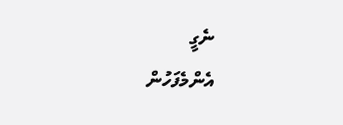ނެގީ
އެންމެފަހުން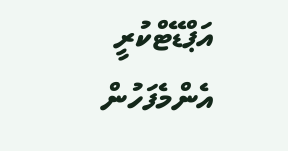އަޕްޑޭޓްކުރީ
އެންމެފަހުން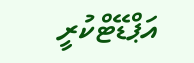އަޕްޑޭޓްކުރީ